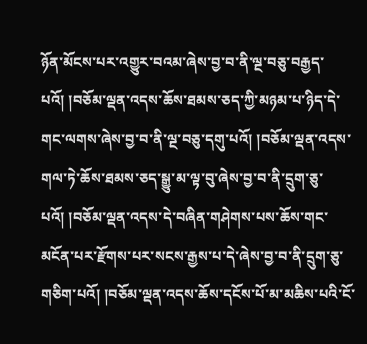ཉོན་མོངས་པར་འགྱུར་བའམ་ཞེས་བྱ་བ་ནི་ལྔ་བཅུ་བརྒྱད་པའོ། །བཅོམ་ལྡན་འདས་ཆོས་ཐམས་ཅད་ཀྱི་མཉམ་པ་ཉིད་དེ་གང་ལགས་ཞེས་བྱ་བ་ནི་ལྔ་བཅུ་དགུ་པའོ། །བཅོམ་ལྡན་འདས་གལ་ཏེ་ཆོས་ཐམས་ཅད་སྒྱུ་མ་ལྟ་བུ་ཞེས་བྱ་བ་ནི་དྲུག་ཅུ་པའོ། །བཅོམ་ལྡན་འདས་དེ་བཞིན་གཤེགས་པས་ཆོས་གང་མངོན་པར་རྫོགས་པར་སངས་རྒྱས་པ་དེ་ཞེས་བྱ་བ་ནི་དྲུག་ཅུ་གཅིག་པའོ། །བཅོམ་ལྡན་འདས་ཆོས་དངོས་པོ་མ་མཆིས་པའི་ངོ་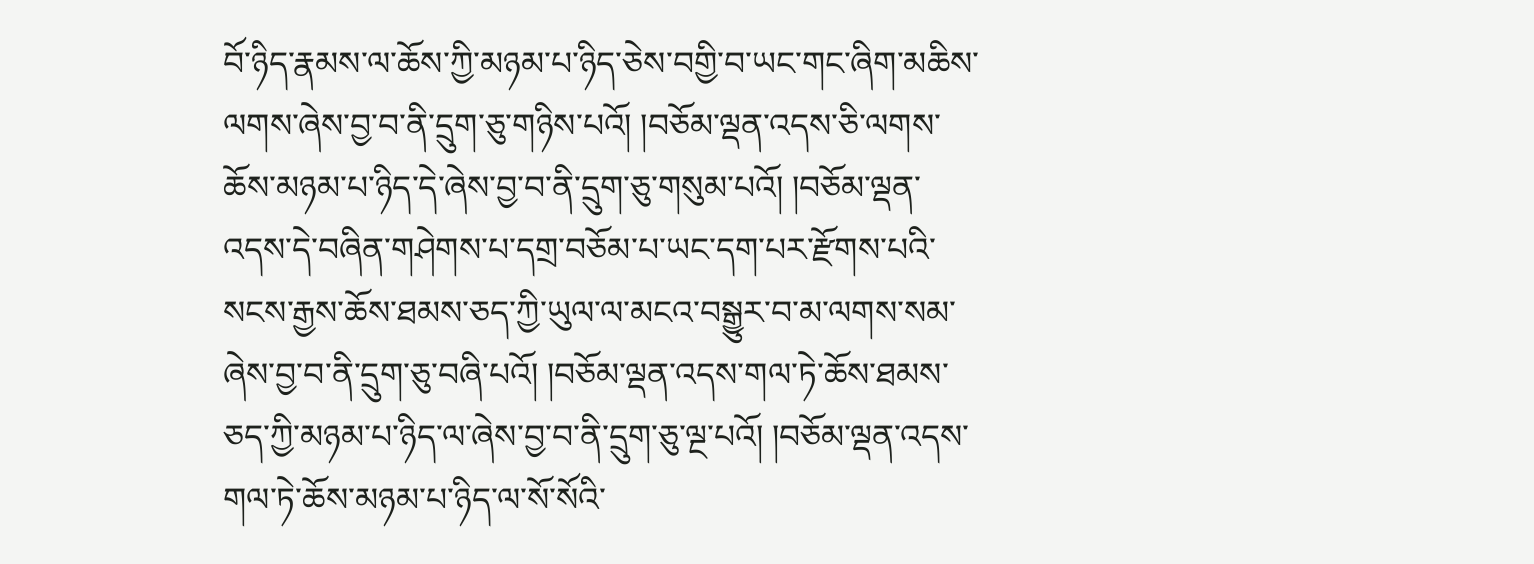བོ་ཉིད་རྣམས་ལ་ཆོས་ཀྱི་མཉམ་པ་ཉིད་ཅེས་བགྱི་བ་ཡང་གང་ཞིག་མཆིས་ལགས་ཞེས་བྱ་བ་ནི་དྲུག་ཅུ་གཉིས་པའོ། །བཅོམ་ལྡན་འདས་ཅི་ལགས་ཆོས་མཉམ་པ་ཉིད་དེ་ཞེས་བྱ་བ་ནི་དྲུག་ཅུ་གསུམ་པའོ། །བཅོམ་ལྡན་འདས་དེ་བཞིན་གཤེགས་པ་དགྲ་བཅོམ་པ་ཡང་དག་པར་རྫོགས་པའི་སངས་རྒྱས་ཆོས་ཐམས་ཅད་ཀྱི་ཡུལ་ལ་མངའ་བསྒྱུར་བ་མ་ལགས་སམ་ཞེས་བྱ་བ་ནི་དྲུག་ཅུ་བཞི་པའོ། །བཅོམ་ལྡན་འདས་གལ་ཏེ་ཆོས་ཐམས་ཅད་ཀྱི་མཉམ་པ་ཉིད་ལ་ཞེས་བྱ་བ་ནི་དྲུག་ཅུ་ལྔ་པའོ། །བཅོམ་ལྡན་འདས་གལ་ཏེ་ཆོས་མཉམ་པ་ཉིད་ལ་སོ་སོའི་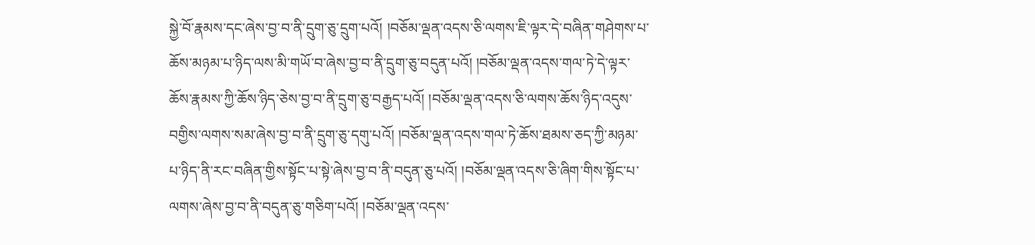སྐྱེ་བོ་རྣམས་དང་ཞེས་བྱ་བ་ནི་དྲུག་ཅུ་དྲུག་པའོ། །བཅོམ་ལྡན་འདས་ཅི་ལགས་ཇི་ལྟར་དེ་བཞིན་གཤེགས་པ་ཆོས་མཉམ་པ་ཉིད་ལས་མི་གཡོ་བ་ཞེས་བྱ་བ་ནི་དྲུག་ཅུ་བདུན་པའོ། །བཅོམ་ལྡན་འདས་གལ་ཏེ་དེ་ལྟར་ཆོས་རྣམས་ཀྱི་ཆོས་ཉིད་ཅེས་བྱ་བ་ནི་དྲུག་ཅུ་བརྒྱད་པའོ། །བཅོམ་ལྡན་འདས་ཅི་ལགས་ཆོས་ཉིད་འདུས་བགྱིས་ལགས་སམ་ཞེས་བྱ་བ་ནི་དྲུག་ཅུ་དགུ་པའོ། །བཅོམ་ལྡན་འདས་གལ་ཏེ་ཆོས་ཐམས་ཅད་ཀྱི་མཉམ་པ་ཉིད་ནི་རང་བཞིན་གྱིས་སྟོང་པ་སྟེ་ཞེས་བྱ་བ་ནི་བདུན་ཅུ་པའོ། །བཅོམ་ལྡན་འདས་ཅི་ཞིག་གིས་སྟོང་པ་ལགས་ཞེས་བྱ་བ་ནི་བདུན་ཅུ་གཅིག་པའོ། །བཅོམ་ལྡན་འདས་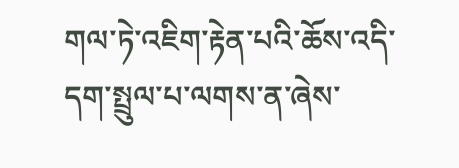གལ་ཏེ་འཇིག་རྟེན་པའི་ཆོས་འདི་དག་སྤྲུལ་པ་ལགས་ན་ཞེས་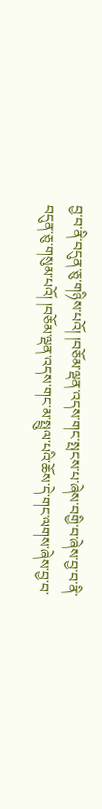བྱ་བ་ནི་བདུན་ཅུ་གཉིས་པའོ། །བཅོམ་ལྡན་འདས་གང་སྤངས་པ་ཞེས་བགྱི་བ་ཞེས་བྱ་བ་ནི་བདུན་ཅུ་གསུམ་པའོ། །བཅོམ་ལྡན་འདས་གང་མ་སྤྲུལ་པའི་ཆོས་དེ་གང་ལགས་ཞེས་བྱ་བ་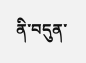ནི་བདུན་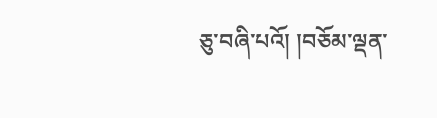ཅུ་བཞི་པའོ། །བཅོམ་ལྡན་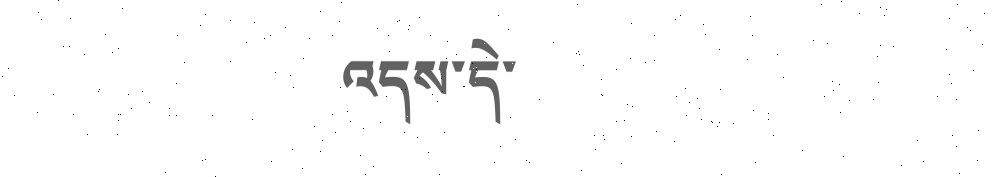འདས་དེ་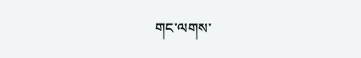གང་ལགས་